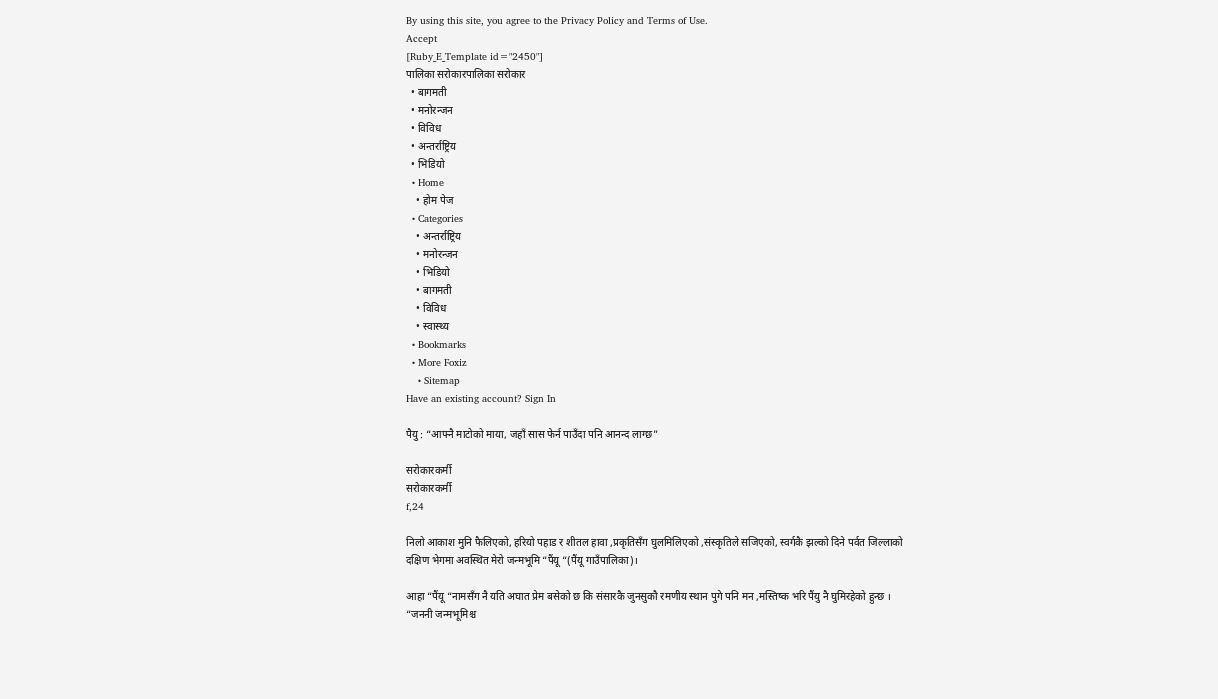By using this site, you agree to the Privacy Policy and Terms of Use.
Accept
[Ruby_E_Template id="2450"]
पालिका सरोकारपालिका सरोकार
  • बागमती
  • मनोरन्जन
  • विविध
  • अन्तर्राष्ट्रिय
  • भिडियो
  • Home
    • होम पेज
  • Categories
    • अन्तर्राष्ट्रिय
    • मनोरन्जन
    • भिडियो
    • बागमती
    • विविध
    • स्वास्थ्य
  • Bookmarks
  • More Foxiz
    • Sitemap
Have an existing account? Sign In

पैयु : “आफ्नै माटोको माया, जहाँ सास फेर्न पाउँदा पनि आनन्द लाग्छ”

सरोकारकर्मी
सरोकारकर्मी
f,24

निलो आकाश मुनि फैलिएको, हरियो पहाड र शीतल हावा ,प्रकृतिसँग घुलमिलिएको ,संस्कृतिले सजिएको, स्वर्गकै झल्को दिने पर्वत जिल्लाको दक्षिण भेगमा अवस्थित मेरो जन्मभूमि “पैंयू “(पैंयू गाउँपालिका)।

आहा “पैंयू “नामसँग नै यति अघात प्रेम बसेको छ कि संसारकै जुनसुकौ रमणीय स्थान पुगे पनि मन ,मस्तिष्क भरि पैंयु नै घुमिरहेको हुन्छ । “जननी जन्मभूमिश्च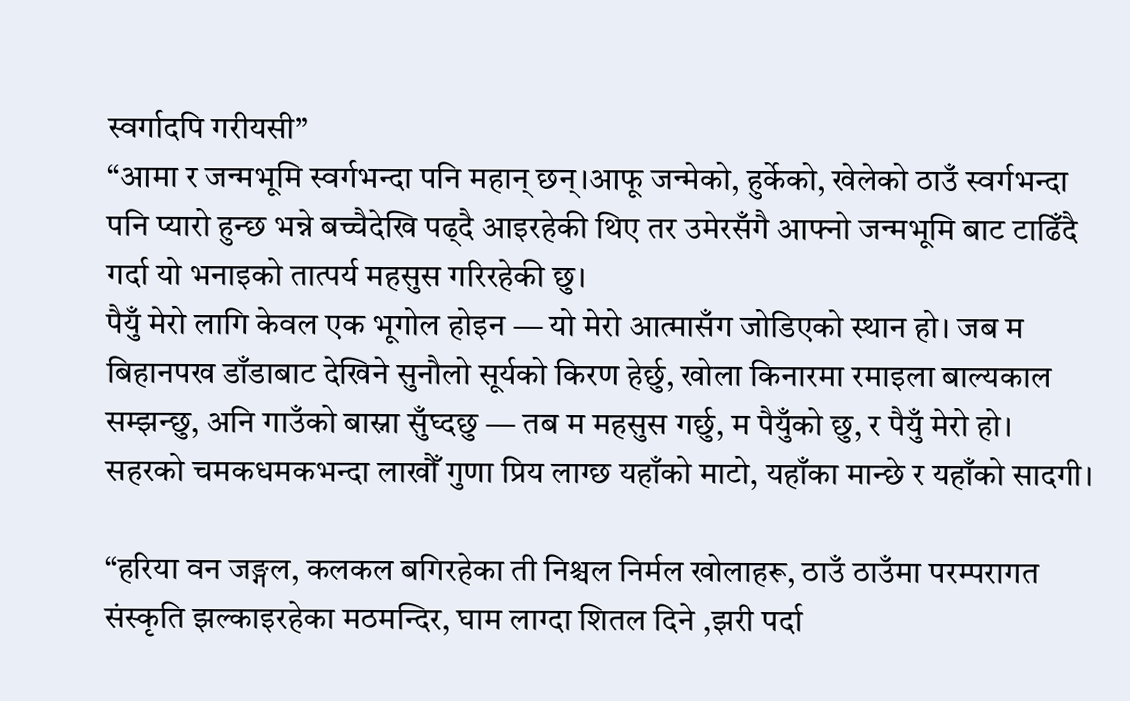स्वर्गादपि गरीयसी”
“आमा र जन्मभूमि स्वर्गभन्दा पनि महान् छन्।आफू जन्मेको, हुर्केको, खेलेको ठाउँ स्वर्गभन्दा पनि प्यारो हुन्छ भन्ने बच्चैदेखि पढ्दै आइरहेकी थिए तर उमेरसँगै आफ्नो जन्मभूमि बाट टाढिँदै गर्दा यो भनाइको तात्पर्य महसुस गरिरहेकी छु।
पैयुँ मेरो लागि केवल एक भूगोल होइन — यो मेरो आत्मासँग जोडिएको स्थान हो। जब म बिहानपख डाँडाबाट देखिने सुनौलो सूर्यको किरण हेर्छु, खोला किनारमा रमाइला बाल्यकाल सम्झन्छु, अनि गाउँको बास्ना सुँघ्दछु — तब म महसुस गर्छु, म पैयुँको छु, र पैयुँ मेरो हो।
सहरको चमकधमकभन्दा लाखौँ गुणा प्रिय लाग्छ यहाँको माटो, यहाँका मान्छे र यहाँको सादगी।

“हरिया वन जङ्गल, कलकल बगिरहेका ती निश्चल निर्मल खोलाहरू, ठाउँ ठाउँमा परम्परागत संस्कृति झल्काइरहेका मठमन्दिर, घाम लाग्दा शितल दिने ,झरी पर्दा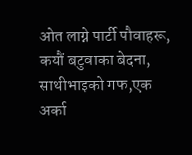ओत लाग्ने पार्टी पौवाहरू, कयौं बटुवाका बेदना, साथीभाइको गफ,एक अर्का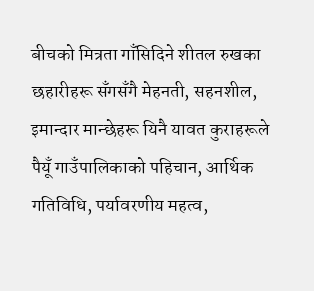बीचको मित्रता गाँसिदिने शीतल रुखका छहारीहरू सँगसँगै मेहनती, सहनशील, इमान्दार मान्छेहरू यिनै यावत कुराहरूले पैयूँ गाउँपालिकाको पहिचान, आर्थिक गतिविधि, पर्यावरणीय महत्व,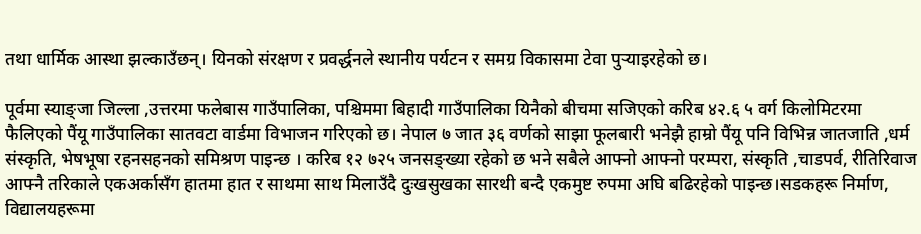तथा धार्मिक आस्था झल्काउँछन्। यिनको संरक्षण र प्रवर्द्धनले स्थानीय पर्यटन र समग्र विकासमा टेवा पुर्‍याइरहेको छ।

पूर्वमा स्याङ्जा जिल्ला ,उत्तरमा फलेबास गाउँपालिका, पश्चिममा बिहादी गाउँपालिका यिनैको बीचमा सजिएको करिब ४२.६ ५ वर्ग किलोमिटरमा फैलिएको पैंयू गाउँपालिका सातवटा वार्डमा विभाजन गरिएको छ। नेपाल ७ जात ३६ वर्णको साझा फूलबारी भनेझै हाम्रो पैंयू पनि विभिन्न जातजाति ,धर्म संस्कृति, भेषभूषा रहनसहनको समिश्रण पाइन्छ । करिब १२ ७२५ जनसङ्ख्या रहेको छ भने सबैले आफ्नो आफ्नो परम्परा, संस्कृति ,चाडपर्व, रीतिरिवाज आफ्नै तरिकाले एकअर्कासँग हातमा हात र साथमा साथ मिलाउँदै दुःखसुखका सारथी बन्दै एकमुष्ट रुपमा अघि बढिरहेको पाइन्छ।सडकहरू निर्माण, विद्यालयहरूमा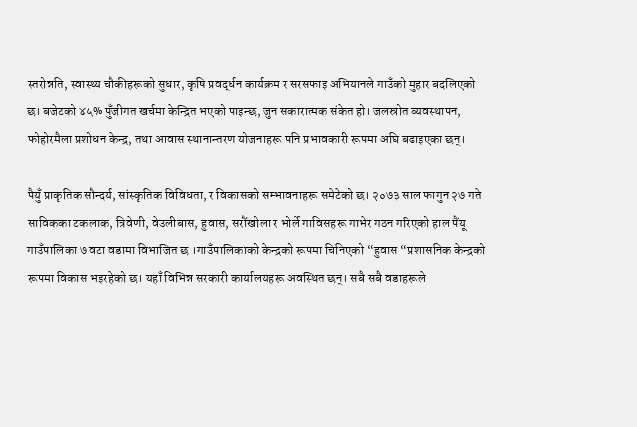स्तरोन्नति, स्वास्थ्य चौकीहरूको सुधार, कृषि प्रवर्द्धन कार्यक्रम र सरसफाइ अभियानले गाउँको मुहार बदलिएको छ। बजेटको ४५% पुँजीगत खर्चमा केन्द्रित भएको पाइन्छ, जुन सकारात्मक संकेत हो। जलस्रोत व्यवस्थापन, फोहोरमैला प्रशोधन केन्द्र, तथा आवास स्थानान्तरण योजनाहरू पनि प्रभावकारी रूपमा अघि बढाइएका छन्।

पैयुँ प्राकृतिक सौन्दर्य, सांस्कृतिक विविधता, र विकासको सम्भावनाहरू समेटेको छ। २०७३ साल फागुन २७ गते साविकका टकलाक, त्रिवेणी, वेउलीबास, हुवास, सरौंखोला र भोर्ले गाविसहरू गाभेर गठन गरिएको हाल पैंयू गाउँपालिका ७ वटा वडामा विभाजित छ ।गाउँपालिकाको केन्द्रको रूपमा चिनिएको “हुवास “प्रशासनिक केन्द्रको रूपमा विकास भइरहेको छ। यहाँ विभिन्न सरकारी कार्यालयहरू अवस्थित छन्। सबै सबै वडाहरूले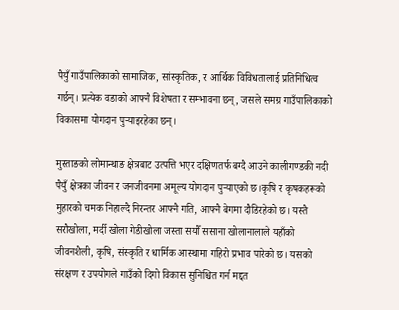पैयुँ गाउँपालिकाको सामाजिक, सांस्कृतिक, र आर्थिक विविधतालाई प्रतिनिधित्व गर्छन्। प्रत्येक वडाको आफ्नै विशेषता र सम्भावना छन्, जसले समग्र गाउँपालिकाको विकासमा योगदान पुर्‍याइरहेका छन्।

मुस्ताङको लोमान्थाङ क्षेत्रबाट उत्पत्ति भएर दक्षिणतर्फ बग्दै आउने कालीगण्डकी नदी पैयुँ क्षेत्रका जीवन र जनजीवनमा अमूल्य योगदान पुर्‍याएको छ।कृषि र कृषकहरूको मुहारको चमक निहाल्दै निरन्तर आफ्नै गति, आफ्नै बेगमा दौडिरहेको छ। यस्तै सरौखोला, मर्दी खोला गेडीखोला जस्ता सयौँ ससाना खोलानालाले यहाँको जीवनशैली, कृषि, संस्कृति र धार्मिक आस्थामा गहिरो प्रभाव पारेको छ। यसको संरक्षण र उपयोगले गाउँको दिगो विकास सुनिश्चित गर्न मद्दत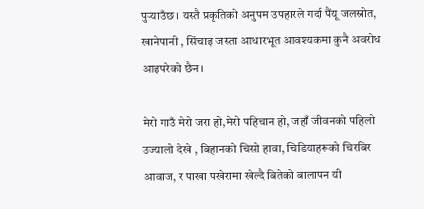पुर्‍याउँछ। यस्तै प्रकृतिको अनुपम उपहारले गर्दा पैंयू जलस्रोत, खानेपानी , सिंचाइ जस्ता आधारभूत आवश्यकमा कुनै अवरोध आइपरेको छैन।

मेरो गाउँ मेरो जरा हो,मेरो पहिचान हो, जहाँ जीवनको पहिलो उज्यालो देखे , बिहानको चिसो हावा, चिडियाहरूको चिरबिर आवाज, र पाखा पखेरामा खेल्दै बितेको बालापन यी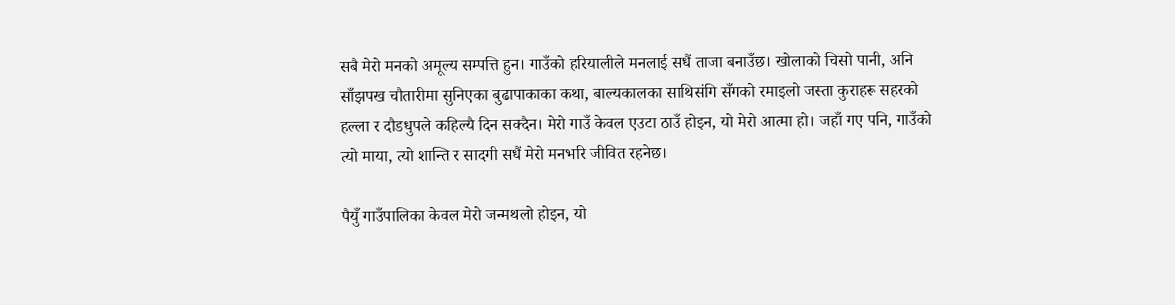सबै मेरो मनको अमूल्य सम्पत्ति हुन। गाउँको हरियालीले मनलाई सधैं ताजा बनाउँछ। खोलाको चिसो पानी, अनि साँझपख चौतारीमा सुनिएका बुढापाकाका कथा, बाल्यकालका साथिसंगि सँगको रमाइलो जस्ता कुराहरू सहरको हल्ला र दौडधुपले कहिल्यै दिन सक्दैन। मेरो गाउँ केवल एउटा ठाउँ होइन, यो मेरो आत्मा हो। जहाँ गए पनि, गाउँको त्यो माया, त्यो शान्ति र सादगी सधैं मेरो मनभरि जीवित रहनेछ।

पैयुँ गाउँपालिका केवल मेरो जन्मथलो होइन, यो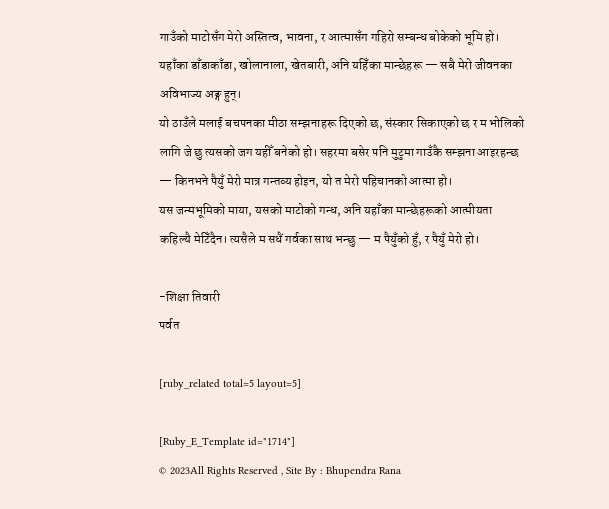गाउँको माटोसँग मेरो अस्तित्व, भावना, र आत्मासँग गहिरो सम्बन्ध बोकेको भूमि हो। यहाँका डाँडाकाँडा, खोलानाला, खेतबारी, अनि यहिँका मान्छेहरू — सबै मेरो जीवनका अविभाज्य अङ्ग हुन्।
यो ठाउँले मलाई बचपनका मीठा सम्झनाहरू दिएको छ, संस्कार सिकाएको छ र म भोलिको लागि जे छु त्यसको जग यहीँ बनेको हो। सहरमा बसेर पनि मुटुमा गाउँकै सम्झना आइरहन्छ — किनभने पैयुँ मेरो मात्र गन्तव्य होइन, यो त मेरो पहिचानको आत्मा हो।
यस जन्मभूमिको माया, यसको माटोको गन्ध, अनि यहाँका मान्छेहरूको आत्मीयता कहिल्यै मेटिँदैन। त्यसैले म सधैं गर्वका साथ भन्छु — म पैयुँको हुँ, र पैयुँ मेरो हो।

-शिक्षा तिवारी
पर्वत

[ruby_related total=5 layout=5]

[Ruby_E_Template id="1714"]
© 2023All Rights Reserved , Site By : Bhupendra Rana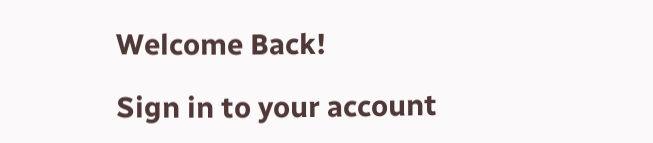Welcome Back!

Sign in to your account